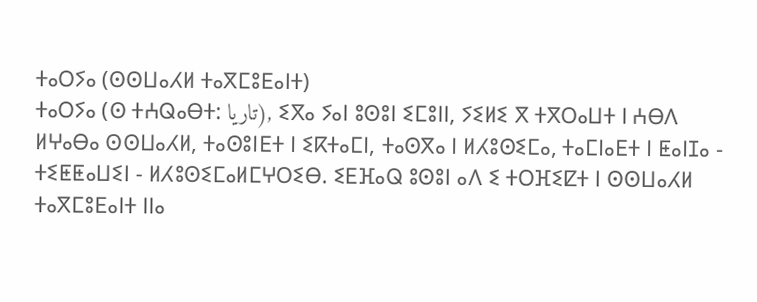ⵜⴰⵔⵢⴰ (ⵙⵙⵡⴰⵃⵍ ⵜⴰⴳⵎⵓⴹⴰⵏⵜ)
ⵜⴰⵔⵢⴰ (ⵙ ⵜⵄⵕⴰⴱⵜ: تاريا), ⵉⴳⴰ ⵢⴰⵏ ⵓⵙⵓⵏ ⵉⵎⵓⵏⵏ, ⵢⵉⵍⵉ ⴳ ⵜⴳⵔⴰⵡⵜ ⵏ ⵄⴱⴷ ⵍⵖⴰⴱⴰ ⵙⵙⵡⴰⵃⵍ, ⵜⴰⵙⵓⵏⴹⵜ ⵏ ⵉⴽⵜⴰⵎⵏ, ⵜⴰⵙⴳⴰ ⵏ ⵍⵃⵓⵙⵉⵎⴰ, ⵜⴰⵎⵏⴰⴹⵜ ⵏ ⵟⴰⵏⵊⴰ - ⵜⵉⵟⵟⴰⵡⵉⵏ - ⵍⵃⵓⵙⵉⵎⴰⵍⵎⵖⵔⵉⴱ. ⵉⴹⴼⴰⵕ ⵓⵙⵓⵏ ⴰⴷ ⵉ ⵜⵔⴼⵉⵇⵜ ⵏ ⵙⵙⵡⴰⵃⵍ ⵜⴰⴳⵎⵓⴹⴰⵏⵜ ⵏⵏⴰ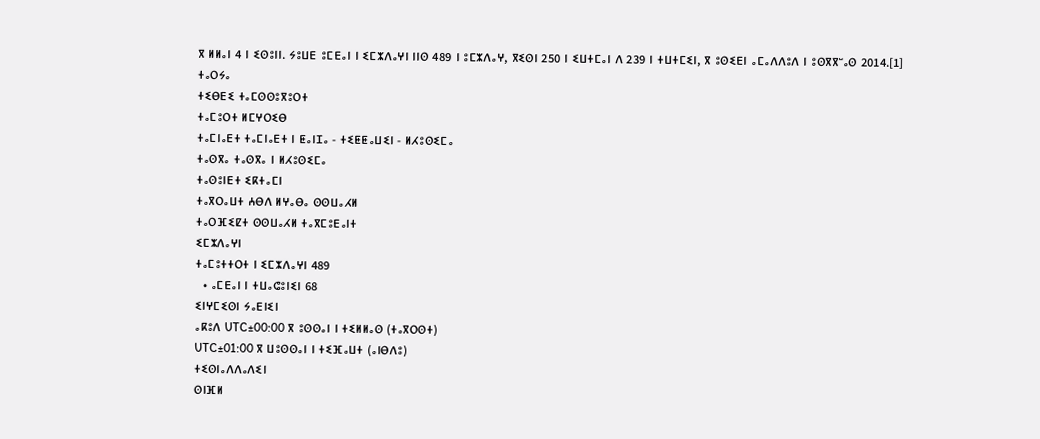ⴳ ⵍⵍⴰⵏ 4 ⵏ ⵉⵙⵓⵏⵏ. ⵢⵓⵡⴹ ⵓⵎⴹⴰⵏ ⵏ ⵉⵎⵣⴷⴰⵖⵏ ⵏⵏⵙ 489 ⵏ ⵓⵎⵣⴷⴰⵖ, ⴳⵉⵙⵏ 250 ⵏ ⵉⵡⵜⵎⴰⵏ ⴷ 239 ⵏ ⵜⵡⵜⵎⵉⵏ, ⴳ ⵓⵙⵉⴹⵏ ⴰⵎⴰⴷⴷⵓⴷ ⵏ ⵓⵙⴳⴳⵯⴰⵙ 2014.[1]
ⵜⴰⵔⵢⴰ
ⵜⵉⴱⴹⵉ ⵜⴰⵎⵙⵙⵓⴳⵓⵔⵜ
ⵜⴰⵎⵓⵔⵜ ⵍⵎⵖⵔⵉⴱ
ⵜⴰⵎⵏⴰⴹⵜ ⵜⴰⵎⵏⴰⴹⵜ ⵏ ⵟⴰⵏⵊⴰ - ⵜⵉⵟⵟⴰⵡⵉⵏ - ⵍⵃⵓⵙⵉⵎⴰ
ⵜⴰⵙⴳⴰ ⵜⴰⵙⴳⴰ ⵏ ⵍⵃⵓⵙⵉⵎⴰ
ⵜⴰⵙⵓⵏⴹⵜ ⵉⴽⵜⴰⵎⵏ
ⵜⴰⴳⵔⴰⵡⵜ ⵄⴱⴷ ⵍⵖⴰⴱⴰ ⵙⵙⵡⴰⵃⵍ
ⵜⴰⵔⴼⵉⵇⵜ ⵙⵙⵡⴰⵃⵍ ⵜⴰⴳⵎⵓⴹⴰⵏⵜ
ⵉⵎⵣⴷⴰⵖⵏ
ⵜⴰⵎⵓⵜⵜⵔⵜ ⵏ ⵉⵎⵣⴷⴰⵖⵏ 489
  • ⴰⵎⴹⴰⵏ ⵏ ⵜⵡⴰⵛⵓⵏⵉⵏ 68
ⵉⵏⵖⵎⵉⵙⵏ ⵢⴰⴹⵏⵉⵏ
ⴰⴽⵓⴷ UTC±00:00 ⴳ ⵓⵙⵙⴰⵏ ⵏ ⵜⵉⵍⵍⴰⵙ (ⵜⴰⴳⵔⵙⵜ)
UTC±01:00 ⴳ ⵡⵓⵙⵙⴰⵏ ⵏ ⵜⵉⴼⴰⵡⵜ (ⴰⵏⴱⴷⵓ)
ⵜⵉⵙⵏⴰⴷⴷⴰⴷⵉⵏ
ⵙⵏⴼⵍ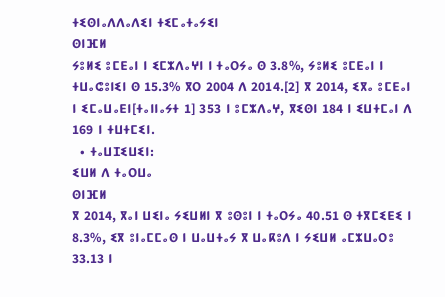ⵜⵉⵙⵏⴰⴷⴷⴰⴷⵉⵏ ⵜⵉⵎⴰⵜⴰⵢⵉⵏ
ⵙⵏⴼⵍ
ⵢⵓⵍⵉ ⵓⵎⴹⴰⵏ ⵏ ⵉⵎⵣⴷⴰⵖⵏ ⵏ ⵜⴰⵔⵢⴰ ⵙ 3.8%, ⵢⵓⵍⵉ ⵓⵎⴹⴰⵏ ⵏ ⵜⵡⴰⵛⵓⵏⵉⵏ ⵙ 15.3% ⴳⵔ 2004 ⴷ 2014.[2] ⴳ 2014, ⵉⴳⴰ ⵓⵎⴹⴰⵏ ⵏ ⵉⵎⴰⵡⴰⴹⵏ[ⵜⴰⵏⵏⴰⵢⵜ 1] 353 ⵏ ⵓⵎⵣⴷⴰⵖ, ⴳⵉⵙⵏ 184 ⵏ ⵉⵡⵜⵎⴰⵏ ⴷ 169 ⵏ ⵜⵡⵜⵎⵉⵏ.
  • ⵜⴰⵡⵊⵉⵡⵉⵏ:
ⵉⵡⵍ ⴷ ⵜⴰⵔⵡⴰ
ⵙⵏⴼⵍ
ⴳ 2014, ⴳⴰⵏ ⵡⵉⵏⴰ ⵢⵉⵡⵍⵏ ⴳ ⵓⵙⵓⵏ ⵏ ⵜⴰⵔⵢⴰ 40.51 ⵙ ⵜⴳⵎⵉⴹⵉ ⵏ 8.3%, ⵉⴳ ⵓⵏⴰⵎⵎⴰⵙ ⵏ ⵡⴰⵡⵜⴰⵢ ⴳ ⵡⴰⴽⵓⴷ ⵏ ⵢⵉⵡⵍ ⴰⵎⵣⵡⴰⵔⵓ 33.13 ⵏ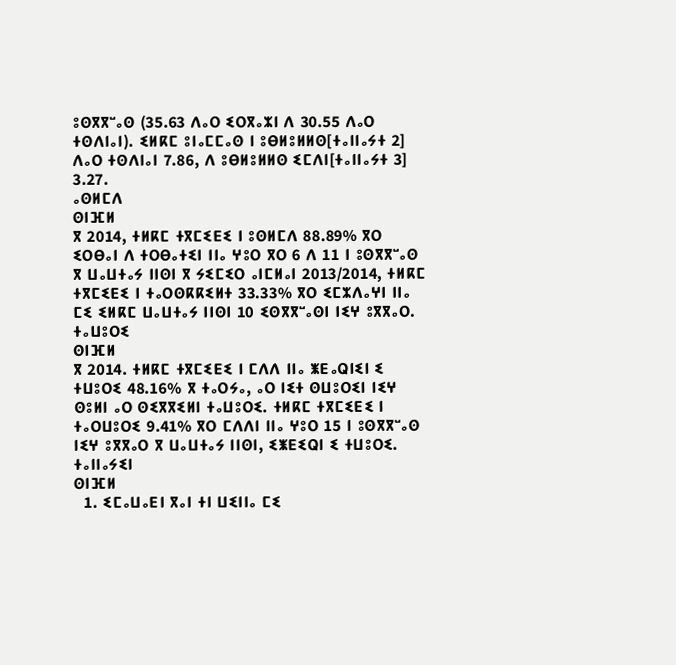ⵓⵙⴳⴳⵯⴰⵙ (35.63 ⴷⴰⵔ ⵉⵔⴳⴰⵣⵏ ⴷ 30.55 ⴷⴰⵔ ⵜⵙⴷⵏⴰⵏ). ⵉⵍⴽⵎ ⵓⵏⴰⵎⵎⴰⵙ ⵏ ⵓⴱⵍⵓⵍⵍⵙ[ⵜⴰⵏⵏⴰⵢⵜ 2] ⴷⴰⵔ ⵜⵙⴷⵏⴰⵏ 7.86, ⴷ ⵓⴱⵍⵓⵍⵍⵙ ⵉⵎⴷⵏ[ⵜⴰⵏⵏⴰⵢⵜ 3] 3.27.
ⴰⵙⵍⵎⴷ
ⵙⵏⴼⵍ
ⴳ 2014, ⵜⵍⴽⵎ ⵜⴳⵎⵉⴹⵉ ⵏ ⵓⵙⵍⵎⴷ 88.89% ⴳⵔ ⵉⵔⴱⴰⵏ ⴷ ⵜⵔⴱⴰⵜⵉⵏ ⵏⵏⴰ ⵖⵓⵔ ⴳⵔ 6 ⴷ 11 ⵏ ⵓⵙⴳⴳⵯⴰⵙ ⴳ ⵡⴰⵡⵜⴰⵢ ⵏⵏⵙⵏ ⴳ ⵢⵉⵎⵉⵔ ⴰⵏⵎⵍⴰⵏ 2013/2014, ⵜⵍⴽⵎ ⵜⴳⵎⵉⴹⵉ ⵏ ⵜⴰⵔⵙⴽⴽⵉⵍⵜ 33.33% ⴳⵔ ⵉⵎⵣⴷⴰⵖⵏ ⵏⵏⴰ ⵎⵉ ⵉⵍⴽⵎ ⵡⴰⵡⵜⴰⵢ ⵏⵏⵙⵏ 10 ⵉⵙⴳⴳⵯⴰⵙⵏ ⵏⵉⵖ ⵓⴳⴳⴰⵔ.
ⵜⴰⵡⵓⵔⵉ
ⵙⵏⴼⵍ
ⴳ 2014. ⵜⵍⴽⵎ ⵜⴳⵎⵉⴹⵉ ⵏ ⵎⴷⴷ ⵏⵏⴰ ⵥⴹⴰⵕⵏⵉⵏ ⵉ ⵜⵡⵓⵔⵉ 48.16% ⴳ ⵜⴰⵔⵢⴰ, ⴰⵔ ⵏⵉⵜ ⵙⵡⵓⵔⵉⵏ ⵏⵉⵖ ⵙⵓⵍⵏ ⴰⵔ ⵙⵉⴳⴳⵉⵍⵏ ⵜⴰⵡⵓⵔⵉ. ⵜⵍⴽⵎ ⵜⴳⵎⵉⴹⵉ ⵏ ⵜⴰⵔⵡⵓⵔⵉ 9.41% ⴳⵔ ⵎⴷⴷⵏ ⵏⵏⴰ ⵖⵓⵔ 15 ⵏ ⵓⵙⴳⴳⵯⴰⵙ ⵏⵉⵖ ⵓⴳⴳⴰⵔ ⴳ ⵡⴰⵡⵜⴰⵢ ⵏⵏⵙⵏ, ⵉⵥⴹⵉⵕⵏ ⵉ ⵜⵡⵓⵔⵉ.
ⵜⴰⵏⵏⴰⵢⵉⵏ
ⵙⵏⴼⵍ
  1. ⵉⵎⴰⵡⴰⴹⵏ ⴳⴰⵏ ⵜⵏ ⵡⵉⵏⵏⴰ ⵎⵉ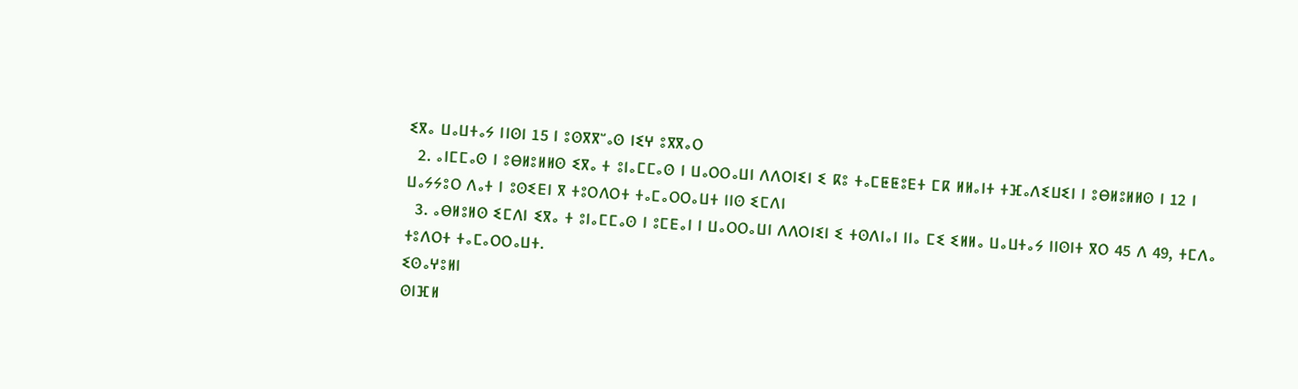ⵉⴳⴰ ⵡⴰⵡⵜⴰⵢ ⵏⵏⵙⵏ 15 ⵏ ⵓⵙⴳⴳⵯⴰⵙ ⵏⵉⵖ ⵓⴳⴳⴰⵔ
  2. ⴰⵏⵎⵎⴰⵙ ⵏ ⵓⴱⵍⵓⵍⵍⵙ ⵉⴳⴰ ⵜ ⵓⵏⴰⵎⵎⴰⵙ ⵏ ⵡⴰⵔⵔⴰⵡⵏ ⴷⴷⵔⵏⵉⵏ ⵉ ⴽⵓ ⵜⴰⵎⵟⵟⵓⴹⵜ ⵎⴽ ⵍⵍⴰⵏⵜ ⵜⴼⴰⴷⵉⵡⵉⵏ ⵏ ⵓⴱⵍⵓⵍⵍⵙ ⵏ 12 ⵏ ⵡⴰⵢⵢⵓⵔ ⴷⴰⵜ ⵏ ⵓⵙⵉⴹⵏ ⴳ ⵜⵓⵔⴷⵔⵜ ⵜⴰⵎⴰⵔⵔⴰⵡⵜ ⵏⵏⵙ ⵉⵎⴷⵏ
  3. ⴰⴱⵍⵓⵍⵙ ⵉⵎⴷⵏ ⵉⴳⴰ ⵜ ⵓⵏⴰⵎⵎⴰⵙ ⵏ ⵓⵎⴹⴰⵏ ⵏ ⵡⴰⵔⵔⴰⵡⵏ ⴷⴷⵔⵏⵉⵏ ⵉ ⵜⵙⴷⵏⴰⵏ ⵏⵏⴰ ⵎⵉ ⵉⵍⵍⴰ ⵡⴰⵡⵜⴰⵢ ⵏⵏⵙⵏⵜ ⴳⵔ 45 ⴷ 49, ⵜⵎⴷⴰ ⵜⵓⴷⵔⵜ ⵜⴰⵎⴰⵔⵔⴰⵡⵜ.
ⵉⵙⴰⵖⵓⵍⵏ
ⵙⵏⴼⵍ